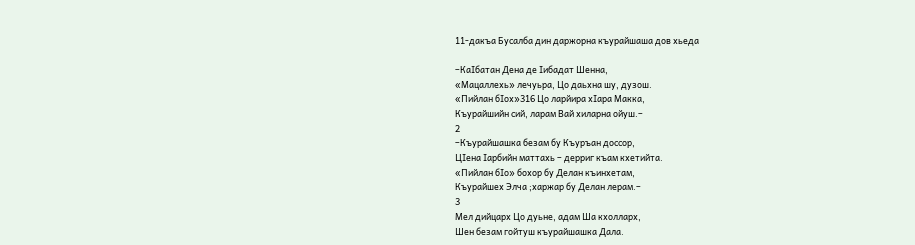11-дакъа Бусалба дин даржорна къурайшаша дов хьеда

–КаIбатан Дена де Iибадат Шенна,
«Мацаллехь» лечуьра, Цо даьхна шу, дузош.
«Пийлан бIох»316 Цо ларйира хIара Макка,
Къурайшийн сий, ларам Вай хиларна ойуш.–
2
–Къурайшашка безам бу Къуръан доссор,
ЦIена Iарбийн маттахь – дерриг къам кхетийта.
«Пийлан бIо» бохор бу Делан къинхетам,
Къурайшех Элча ;харжар бу Делан лерам.–
3
Мел дийцарх Цо дуьне, адам Ша кхолларх,
Шен безам гойтуш къурайшашка Дала.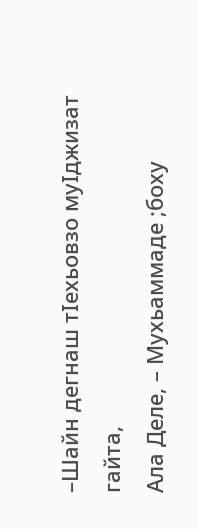–Шайн дегнаш тIехьовзо муIджизат гайта,
Ала Деле, – Мухьаммаде ;боху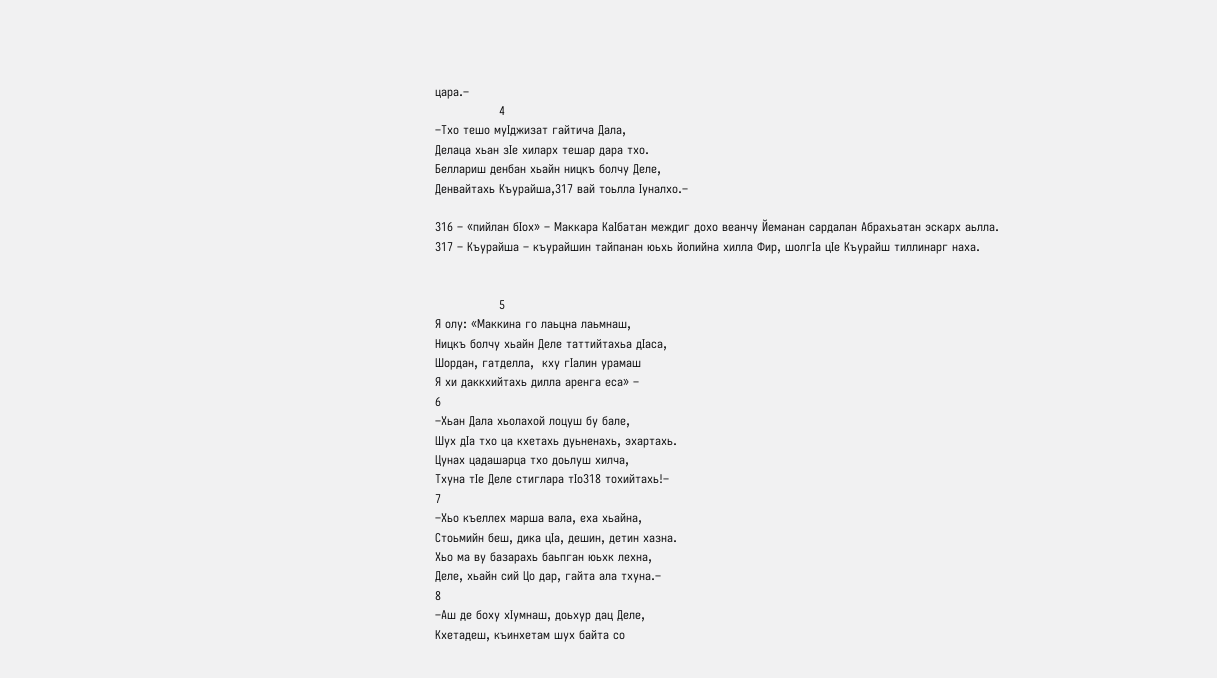цара.–
                4
–Тхо тешо муIджизат гайтича Дала,
Делаца хьан зIе хиларх тешар дара тхо.
Беллариш денбан хьайн ницкъ болчу Деле,
Денвайтахь Къурайша,317 вай тоьлла Iуналхо.–

316 – «пийлан бIох» – Маккара КаIбатан междиг дохо веанчу Йеманан сардалан Абрахьатан эскарх аьлла.
317 – Къурайша – къурайшин тайпанан юьхь йолийна хилла Фир, шолгIа цIе Къурайш тиллинарг наха.


                5
Я олу: «Маккина го лаьцна лаьмнаш,
Ницкъ болчу хьайн Деле таттийтахьа дIаса,
Шордан, гатделла,  кху гIалин урамаш
Я хи даккхийтахь дилла аренга еса» –
6
–Хьан Дала хьолахой лоцуш бу бале,
Шух дIа тхо ца кхетахь дуьненахь, эхартахь.
Цунах цадашарца тхо доьлуш хилча,
Тхуна тIе Деле стиглара тIо318 тохийтахь!–
7
–Хьо къеллех марша вала, еха хьайна,
Стоьмийн беш, дика цIа, дешин, детин хазна.
Хьо ма ву базарахь баьпган юьхк лехна,
Деле, хьайн сий Цо дар, гайта ала тхуна.–
8
–Аш де боху хIумнаш, доьхур дац Деле,
Кхетадеш, къинхетам шух байта со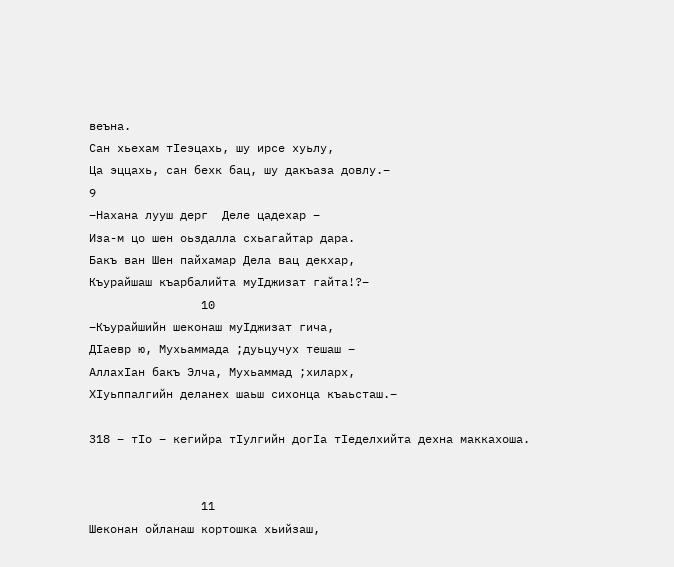веъна.
Сан хьехам тIеэцахь, шу ирсе хуьлу,
Ца эццахь, сан бехк бац, шу дакъаза довлу.–
9
–Нахана лууш дерг  Деле цадехар –
Иза-м цо шен оьздалла схьагайтар дара.
Бакъ ван Шен пайхамар Дела вац декхар,
Къурайшаш къарбалийта муIджизат гайта!?–
                10
–Къурайшийн шеконаш муIджизат гича,
ДIаевр ю, Мухьаммада ;дуьцучух тешаш –
АллахIан бакъ Элча, Мухьаммад ;хиларх,
ХIуьппалгийн деланех шаьш сихонца къаьсташ.–

318 – тIо – кегийра тIулгийн догIа тIеделхийта дехна маккахоша.


                11
Шеконан ойланаш кортошка хьийзаш,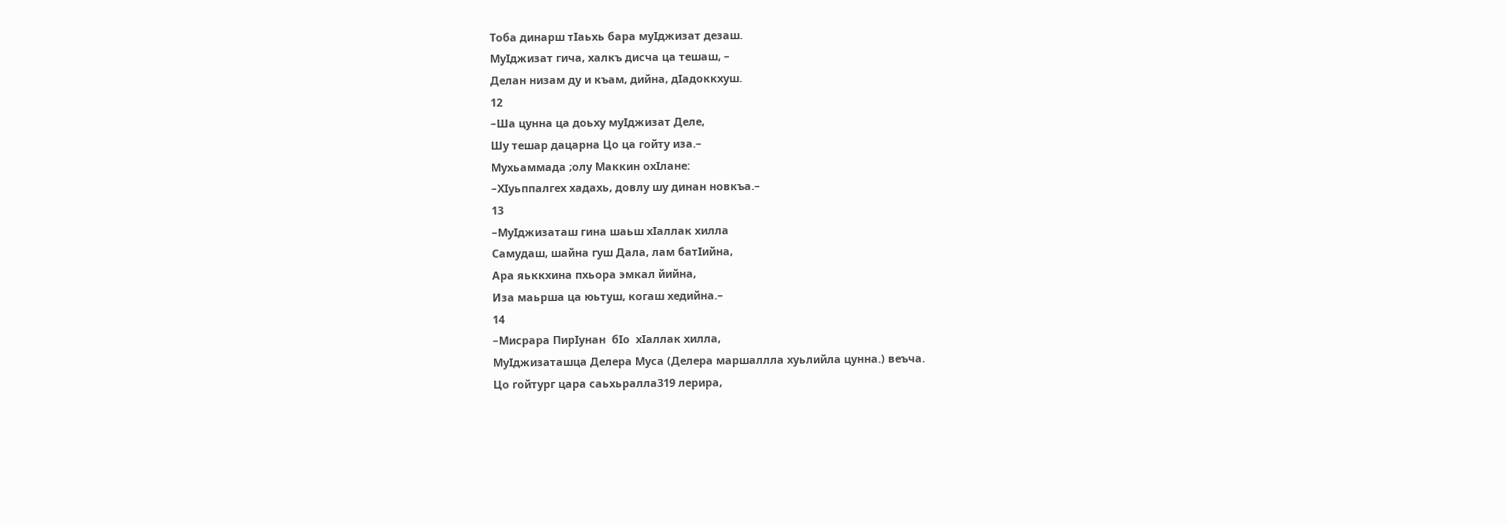Тоба динарш тIаьхь бара муIджизат дезаш.
МуIджизат гича, халкъ дисча ца тешаш, –
Делан низам ду и къам, дийна, дIадоккхуш.
12
–Ша цунна ца доьху муIджизат Деле,
Шу тешар дацарна Цо ца гойту иза.–
Мухьаммада ;олу Маккин охIлане:
–ХIуьппалгех хадахь, довлу шу динан новкъа.–
13
–МуIджизаташ гина шаьш хIаллак хилла
Самудаш, шайна гуш Дала, лам батIийна,
Ара яьккхина пхьора эмкал йийна,
Иза маьрша ца юьтуш, когаш хедийна.–
14
–Мисрара ПирIунан  бIо  хIаллак хилла,
МуIджизаташца Делера Муса (Делера маршаллла хуьлийла цунна.) веъча.
Цо гойтург цара саьхьралла319 лерира,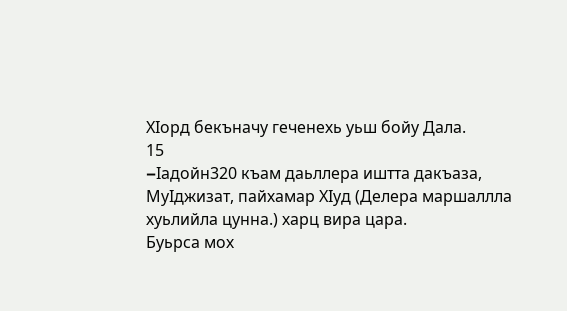ХIорд бекъначу геченехь уьш бойу Дала.
15
–Iадойн320 къам даьллера иштта дакъаза,
МуIджизат, пайхамар ХIуд (Делера маршаллла хуьлийла цунна.) харц вира цара.
Буьрса мох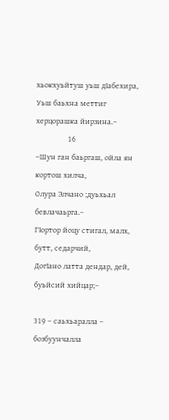хьокхуьйтуш уьш дIабехира,
Уьш баьхна меттиг херцорашка йирзина.–
                16
–Шун ган баьргаш, ойла ян кортош хилча,
Олура Элчано ;дуьхьал бевлачаьрга.–
ГIортор йоцу стигал, малх, бутт, седарчий,
ДогIано латта дендар, дей, буьйсий хийцар;–

319 – саьхьаралла – бозбуунчалла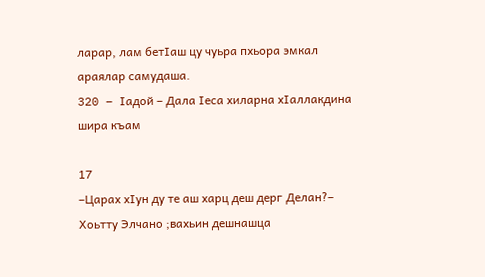ларар, лам бетIаш цу чуьра пхьора эмкал араялар самудаша.
320 – Iадой – Дала Iеса хиларна хIаллакдина шира къам

17
–Царах хIун ду те аш харц деш дерг Делан?–
Хоьтту Элчано ;вахьин дешнашца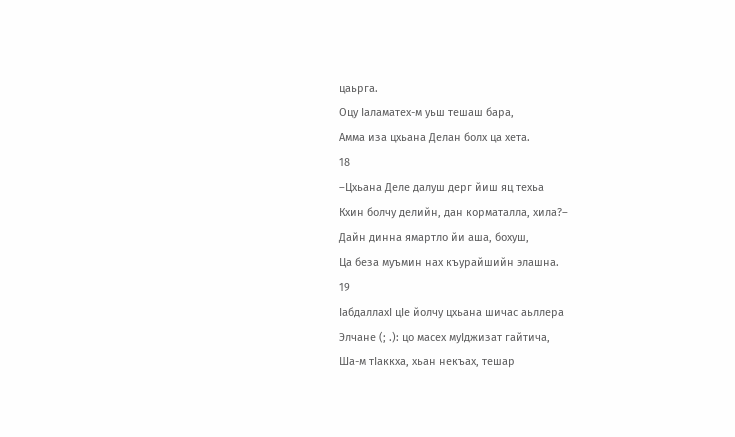цаьрга.
Оцу Iаламатех-м уьш тешаш бара,
Амма иза цхьана Делан болх ца хета.
18
–Цхьана Деле далуш дерг йиш яц техьа
Кхин болчу делийн, дан корматалла, хила?–
Дайн динна ямартло йи аша, бохуш,
Ца беза муъмин нах къурайшийн элашна.
19
IабдаллахI цIе йолчу цхьана шичас аьллера
Элчане (; .): цо масех муIджизат гайтича,
Ша-м тIаккха, хьан некъах, тешар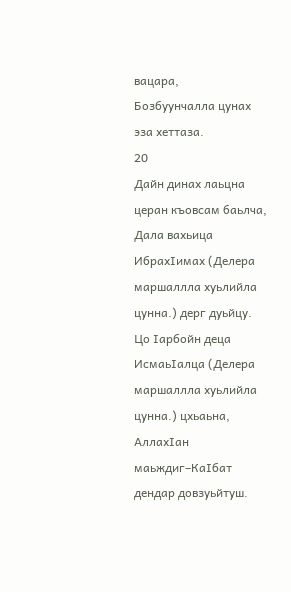вацара,
Бозбуунчалла цунах эза хеттаза.
20
Дайн динах лаьцна церан къовсам баьлча,
Дала вахьица ИбрахIимах (Делера маршаллла хуьлийла цунна.) дерг дуьйцу.
Цо Iарбойн деца ИсмаьIалца (Делера маршаллла хуьлийла цунна.) цхьаьна,
АллахIан маьждиг–КаIбат дендар довзуьйтуш.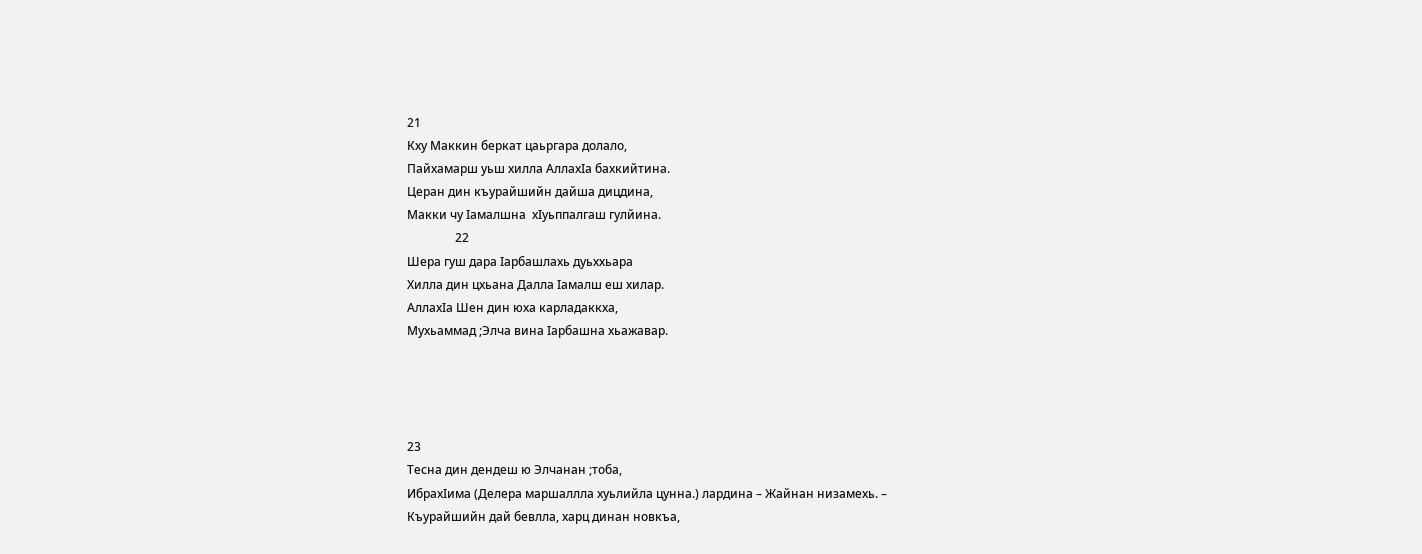21
Кху Маккин беркат цаьргара долало,
Пайхамарш уьш хилла АллахIа бахкийтина.
Церан дин къурайшийн дайша дицдина,
Макки чу Iамалшна  хIуьппалгаш гулйина.
                22
Шера гуш дара Iарбашлахь дуьххьара
Хилла дин цхьана Далла Iамалш еш хилар.
АллахIа Шен дин юха карладаккха,
Мухьаммад ;Элча вина Iарбашна хьажавар.




23
Тесна дин дендеш ю Элчанан ;тоба,
ИбрахIима (Делера маршаллла хуьлийла цунна.) лардина – Жайнан низамехь. –
Къурайшийн дай бевлла, харц динан новкъа,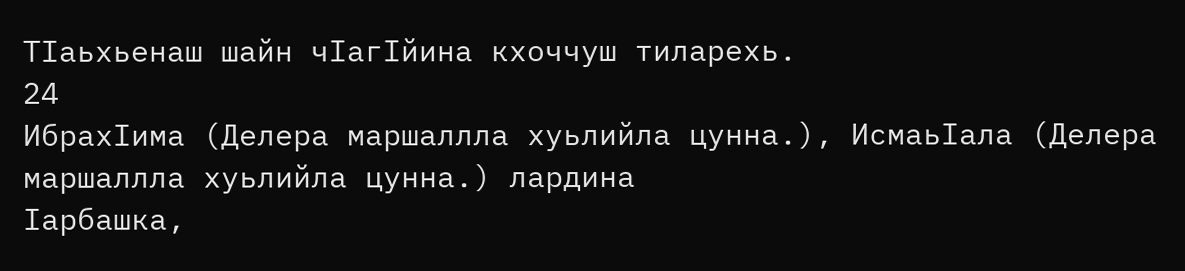ТIаьхьенаш шайн чIагIйина кхоччуш тиларехь.
24
ИбрахIима (Делера маршаллла хуьлийла цунна.), ИсмаьIала (Делера маршаллла хуьлийла цунна.) лардина
Iарбашка,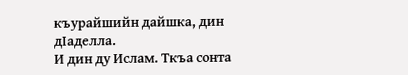къурайшийн дайшка, дин дIаделла.
И дин ду Ислам. Ткъа сонта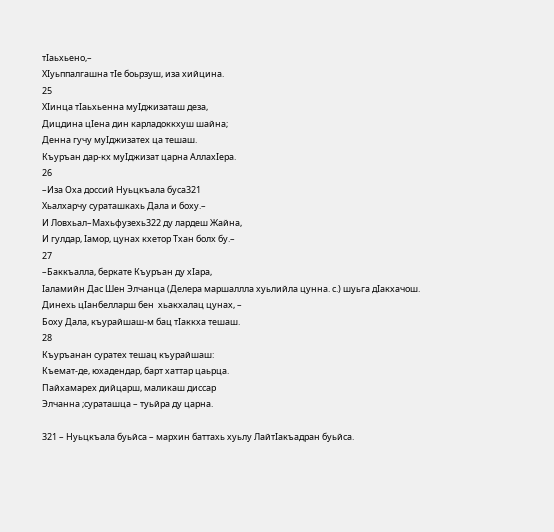тIаьхьено,–
ХIуьппалгашна тIе боьрзуш, иза хийцина.
25
ХIинца тIаьхьенна муIджизаташ деза,
Дицдина цIена дин карладоккхуш шайна;
Денна гучу муIджизатех ца тешаш.
Къуръан дар-кх муIджизат царна АллахIера.
26
–Иза Оха доссий Нуьцкъала буса321
Хьалхарчу сураташкахь Дала и боху.–
И Ловхьал–Махьфузехь322 ду лардеш Жайна,
И гулдар, Iамор, цунах кхетор Тхан болх бу.–
27
–Баккъалла, беркате Къуръан ду хIара,
Iаламийн Дас Шен Элчанца (Делера маршаллла хуьлийла цунна. с.) шуьга дIакхачош.
Динехь цIанбелларш бен  хьакхалац цунах, –
Боху Дала, къурайшаш-м бац тIаккха тешаш.
28
Къуръанан суратех тешац къурайшаш:
Къемат-де, юхадендар, барт хаттар цаьрца.
Пайхамарех дийцарш, маликаш диссар
Элчанна ;сураташца – туьйра ду царна.

321 – Нуьцкъала буьйса – мархин баттахь хуьлу ЛайтIакъадран буьйса.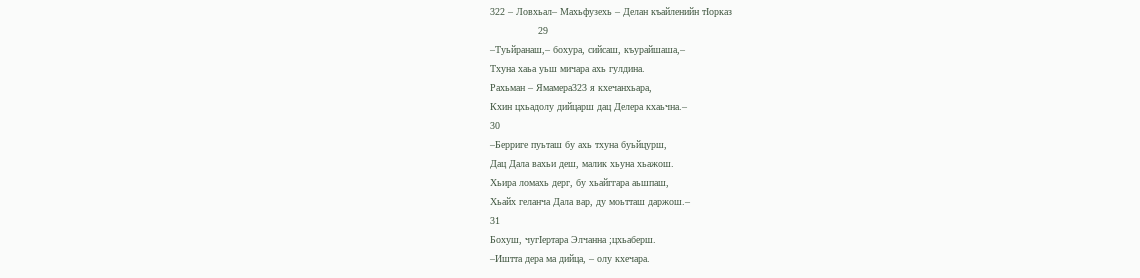322 – Ловхьал– Махьфузехь – Делан къайленийн тIорказ
                29
–Туьйранаш,– бохура, сийсаш, къурайшаша,–
Тхуна хаьа уьш мичара ахь гулдина.
Рахьман – Ямамера323 я кхечанхьара,
Кхин цхьадолу дийцарш дац Делера кхаьчна.–
30
–Берриге пуьташ бу ахь тхуна буьйцурш,
Дац Дала вахьи деш, малик хьуна хьажош.
Хьира ломахь дерг, бу хьайггара аьшпаш,
Хьайх геланча Дала вар, ду моьтташ даржош.–
31
Бохуш, чугIертара Элчанна ;цхьаберш.
–Иштта дера ма дийца, – олу кхечара.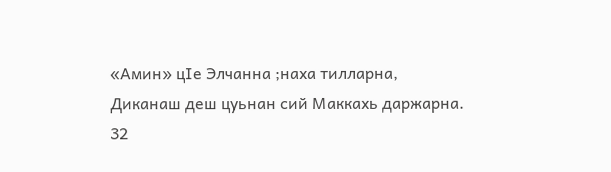«Амин» цIе Элчанна ;наха тилларна,
Диканаш деш цуьнан сий Маккахь даржарна.
32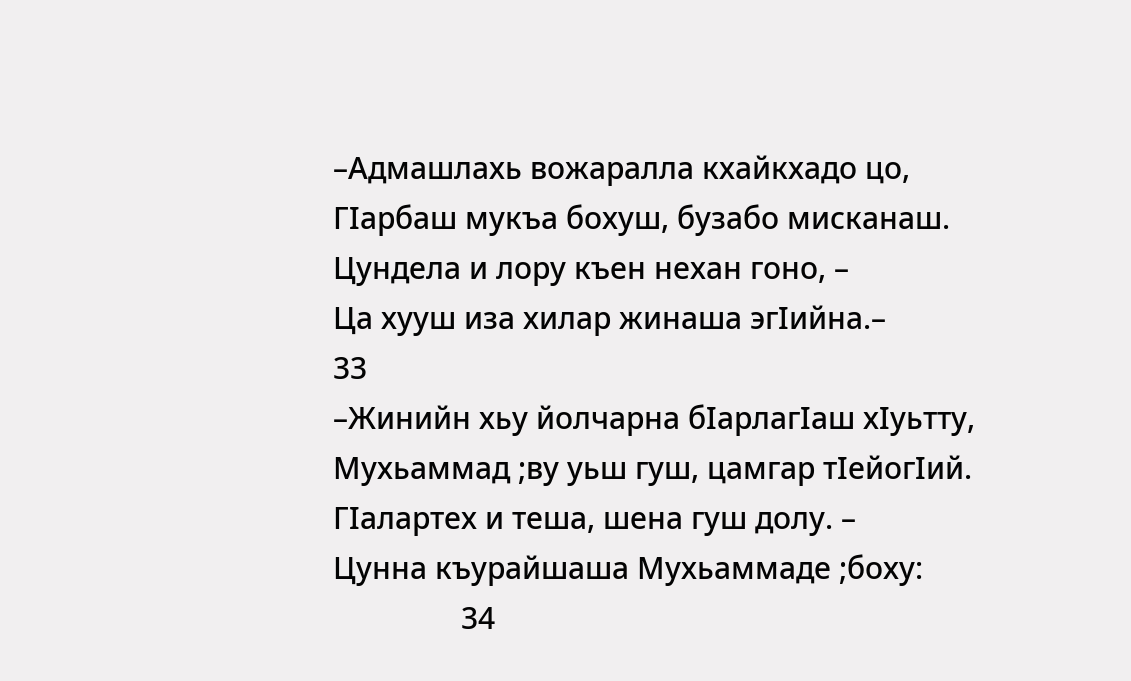–Адмашлахь вожаралла кхайкхадо цо,
ГIарбаш мукъа бохуш, бузабо мисканаш.
Цундела и лору къен нехан гоно, –
Ца хууш иза хилар жинаша эгIийна.–
33
–Жинийн хьу йолчарна бIарлагIаш хIуьтту,
Мухьаммад ;ву уьш гуш, цамгар тIейогIий.
ГIалартех и теша, шена гуш долу. –
Цунна къурайшаша Мухьаммаде ;боху:
                34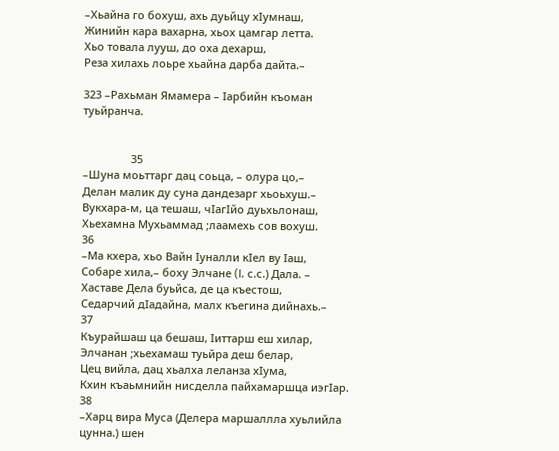–Хьайна го бохуш, ахь дуьйцу хIумнаш,
Жинийн кара вахарна, хьох цамгар летта.
Хьо товала лууш, до оха дехарш,
Реза хилахь лоьре хьайна дарба дайта.–

323 –Рахьман Ямамера – Iарбийн къоман  туьйранча.


                35
–Шуна моьттарг дац соьца, – олура цо,–
Делан малик ду суна дандезарг хьоьхуш.–
Вукхара-м, ца тешаш, чIагIйо дуьхьлонаш,
Хьехамна Мухьаммад ;лаамехь сов вохуш.
36
–Ма кхера, хьо Вайн Iуналли кIел ву Iаш,
Собаре хила,– боху Элчане (I. с.с.) Дала. –
Хаставе Дела буьйса, де ца къестош,
Седарчий дIадайна, малх къегина дийнахь.–
37
Къурайшаш ца бешаш, Iиттарш еш хилар,
Элчанан ;хьехамаш туьйра деш белар,
Цец вийла, дац хьалха леланза хIума,
Кхин къаьмнийн нисделла пайхамаршца иэгIар.
38
–Харц вира Муса (Делера маршаллла хуьлийла цунна.) шен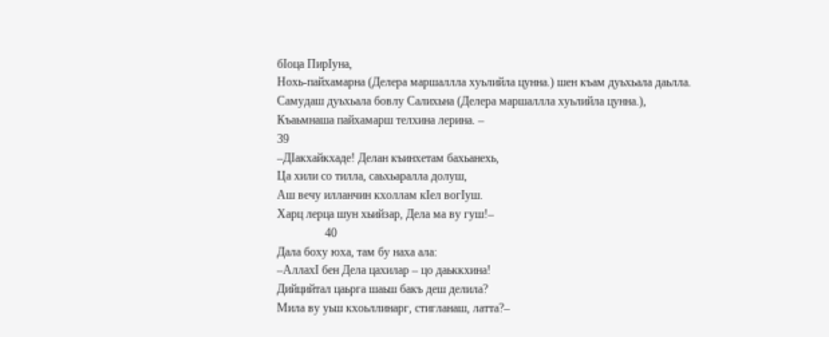бIоца ПирIуна,
Нохь-пайхамарна (Делера маршаллла хуьлийла цунна.) шен къам дуьхьала даьлла.
Самудаш дуьхьала бовлу Салихьна (Делера маршаллла хуьлийла цунна.),
Къаьмнаша пайхамарш телхина лерина. –
39
–ДIакхайкхаде! Делан къинхетам бахьанехь,
Ца хили со тилла, саьхьаралла долуш,
Аш вечу илланчин кхоллам кIел вогIуш.
Харц лерца шун хьийзар, Дела ма ву гуш!–
                40
Дала боху юха, там бу наха ала:
–АллахI бен Дела цахилар – цо даьккхина!
Дийцийтал цаьрга шаьш бакъ деш делила?
Мила ву уьш кхоьллинарг, стигланаш, латта?–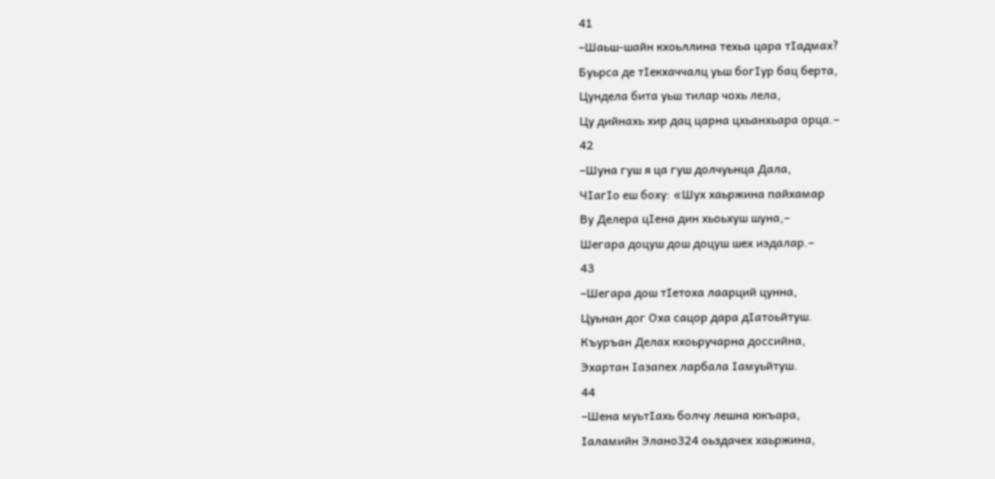41
–Шаьш-шайн кхоьллина техьа цара тIадмах?
Буьрса де тIекхаччалц уьш богIур бац берта,
Цундела бита уьш тилар чохь лела,
Цу дийнахь хир дац царна цхьанхьара орца.–
42
–Шуна гуш я ца гуш долчуьнца Дала,
ЧIагIо еш боху: «Шух хаьржина пайхамар
Ву Делера цIена дин хьоьхуш шуна,–
Шегара доцуш дош доцуш шех иэдалар.–
43
–Шегара дош тIетоха лаарций цунна,
Цуьнан дог Оха сацор дара дIатоьйтуш.
Къуръан Делах кхоьручарна доссийна,
Эхартан Iазапех ларбала Iамуьйтуш.
44
–Шена муьтIахь болчу лешна юкъара,
Iаламийн Элано324 оьздачех хаьржина,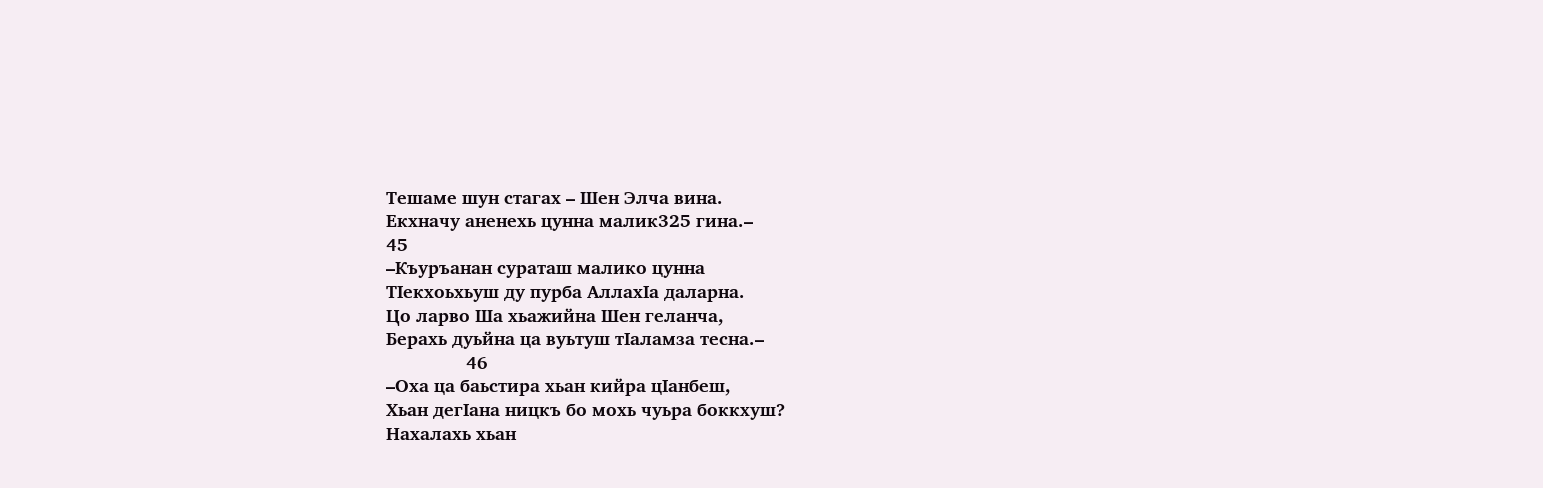Тешаме шун стагах – Шен Элча вина.
Екхначу аненехь цунна малик325 гина.–
45
–Къуръанан сураташ малико цунна
ТIекхоьхьуш ду пурба АллахIа даларна.
Цо ларво Ша хьажийна Шен геланча,
Берахь дуьйна ца вуьтуш тIаламза тесна.–
                46
–Оха ца баьстира хьан кийра цIанбеш,
Хьан дегIана ницкъ бо мохь чуьра боккхуш?
Нахалахь хьан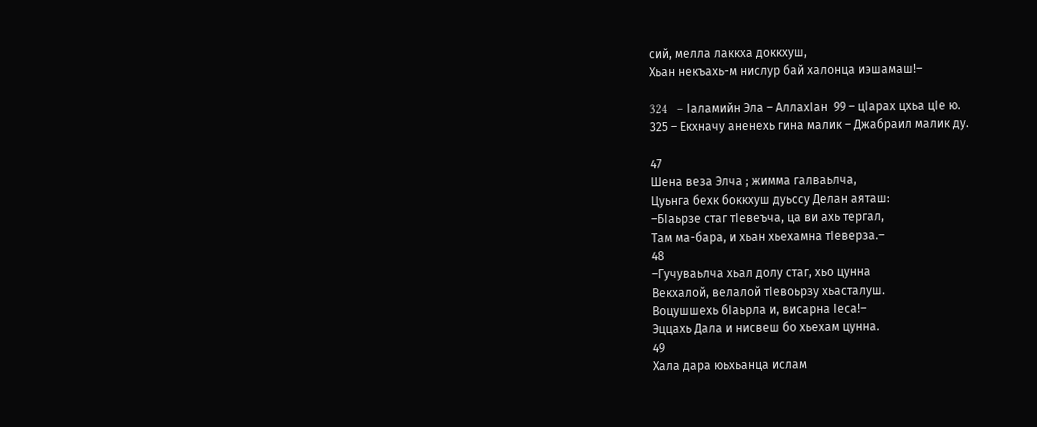сий, мелла лаккха доккхуш,
Хьан некъахь-м нислур бай халонца иэшамаш!–

324   – Iаламийн Эла – АллахIан  99 – цIарах цхьа цIе ю.
325 – Екхначу аненехь гина малик – Джабраил малик ду.

47
Шена веза Элча ; жимма галваьлча,
Цуьнга бехк боккхуш дуьссу Делан аяташ:
–БIаьрзе стаг тIевеъча, ца ви ахь тергал,
Там ма-бара, и хьан хьехамна тIеверза.–
48
–Гучуваьлча хьал долу стаг, хьо цунна
Векхалой, велалой тIевоьрзу хьасталуш.
Воцушшехь бIаьрла и, висарна Iеса!–
Эццахь Дала и нисвеш бо хьехам цунна.
49
Хала дара юьхьанца ислам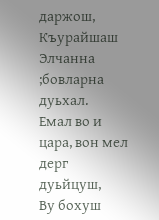даржош,
Къурайшаш Элчанна ;бовларна дуьхал.
Емал во и цара, вон мел дерг дуьйцуш,
Ву бохуш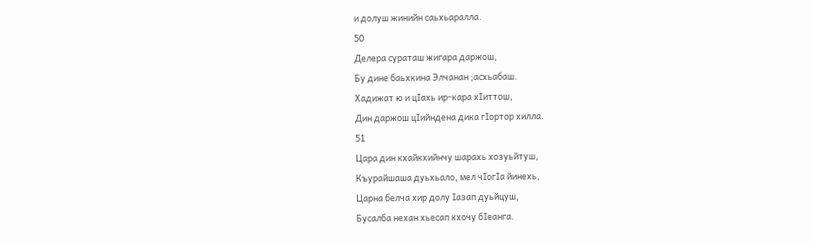и долуш жинийн саьхьаралла.
50
Делера сураташ жигара даржош,
Бу дине баьхкина Элчанан ;асхьабаш.
Хадижат ю и цIахь ир-кара хIиттош,
Дин даржош цIийндена дика гIортор хилла.
51
Цара дин кхайкхийнчу шарахь хозуьйтуш,
Къурайшаша дуьхьало, мел чIогIа йинехь,
Царна белча хир долу Iазап дуьйцуш,
Бусалба нехан хьесап кхочу бIеанга.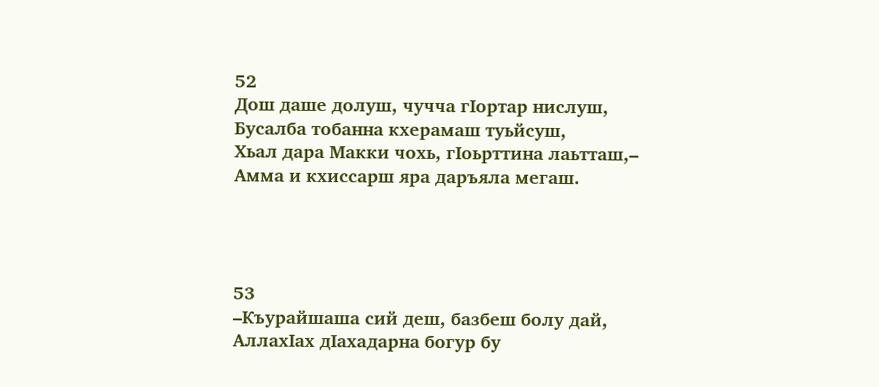52
Дош даше долуш, чучча гIортар нислуш,
Бусалба тобанна кхерамаш туьйсуш,
Хьал дара Макки чохь, гIоьрттина лаьтташ,–
Амма и кхиссарш яра даръяла мегаш.




53
–Къурайшаша сий деш, базбеш болу дай,
АллахIах дIахадарна богур бу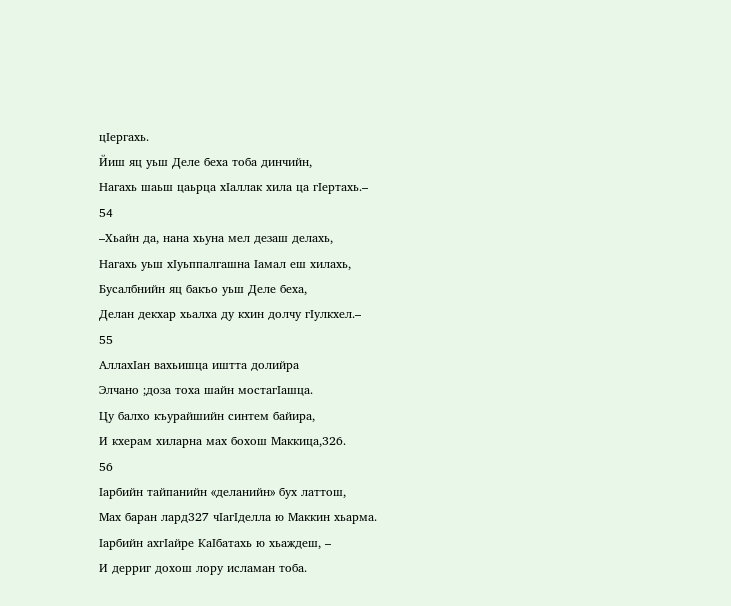цIергахь.
Йиш яц уьш Деле беха тоба динчийн,
Нагахь шаьш цаьрца хIаллак хила ца гIертахь.–
54
–Хьайн да, нана хьуна мел дезаш делахь,
Нагахь уьш хIуьппалгашна Iамал еш хилахь,
Бусалбнийн яц бакъо уьш Деле беха,
Делан декхар хьалха ду кхин долчу гIулкхел.–
55
АллахIан вахьишца иштта долийра
Элчано ;доза тоха шайн мостагIашца.
Цу балхо къурайшийн синтем байира,
И кхерам хиларна мах бохош Маккица,326.
56
Iарбийн тайпанийн «деланийн» бух латтош,
Мах баран лард327 чIагIделла ю Маккин хьарма.
Iарбийн ахгIайре КаIбатахь ю хьаждеш, –
И дерриг дохош лору исламан тоба.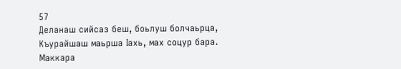57
Деланаш сийсаз беш, боьлуш болчаьрца,
Къурайшаш маьрша Iахь, мах соцур бара.
Маккара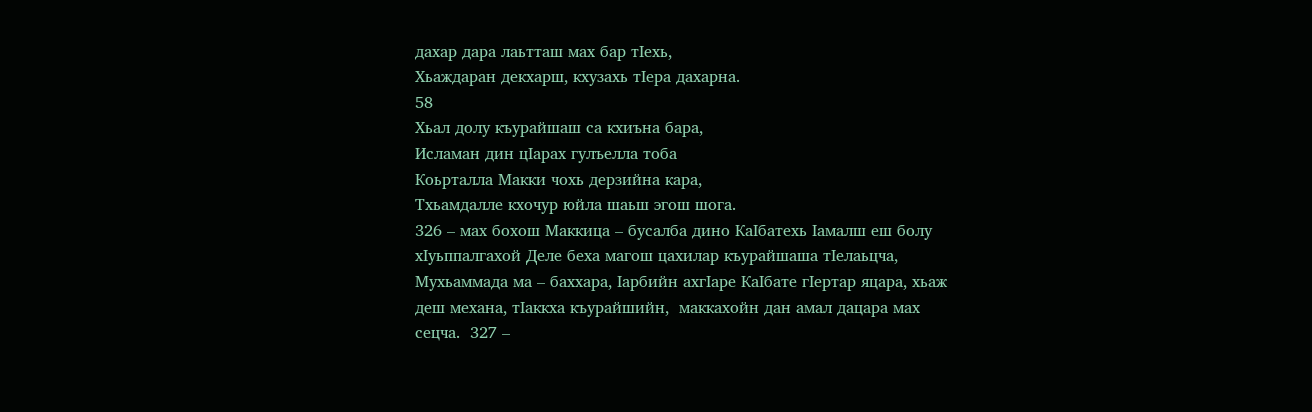дахар дара лаьтташ мах бар тIехь,
Хьаждаран декхарш, кхузахь тIера дахарна.
58
Хьал долу къурайшаш са кхиъна бара,
Исламан дин цIарах гулъелла тоба
Коьрталла Макки чохь дерзийна кара,
Тхьамдалле кхочур юйла шаьш эгош шога.
326 – мах бохош Маккица – бусалба дино КаIбатехь Iамалш еш болу хIуьппалгахой Деле беха магош цахилар къурайшаша тIелаьцча, Мухьаммада ма – баххара, Iарбийн ахгIаре КаIбате гIертар яцара, хьаж деш механа, тIаккха къурайшийн,  маккахойн дан амал дацара мах сецча.  327 –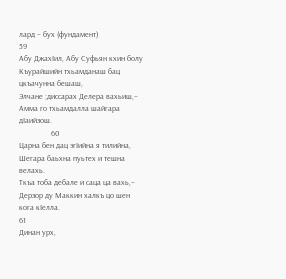лард – бух (фундамент)
59
Абу ДжахIил, Абу Суфьян кхин болу
Къурайшийн тхьамданаш бац цкъачунна бешаш,
Элчане ;диссарах Делера вахьиш,–
Амма го тхьамдалла шайгара дIаийзош.
                60
Царна бен дац эгIийна я тилийна,
Шегара баьхна пуьтех и тешна велахь.
Ткъа тоба дебале и саца ца вахь,–
Дерзор ду Маккин халкъ цо шен кога кIелла.
61
Динан урх,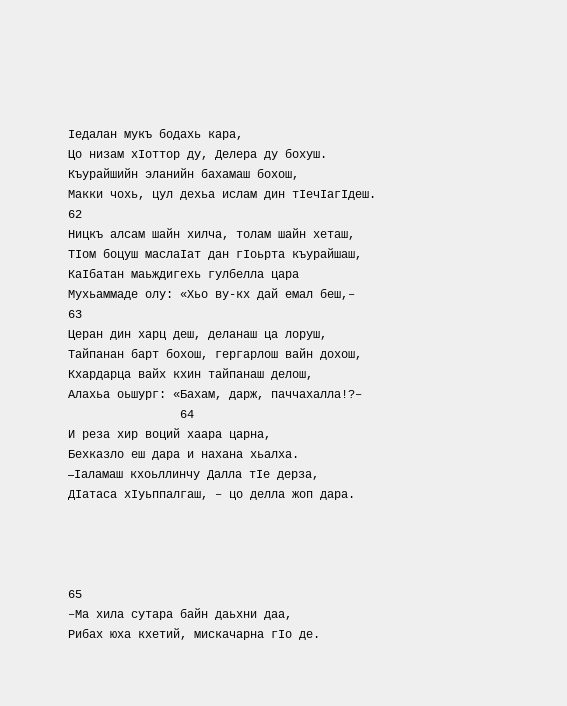Iедалан мукъ бодахь кара,
Цо низам хIоттор ду, Делера ду бохуш.
Къурайшийн эланийн бахамаш бохош,
Макки чохь, цул дехьа ислам дин тIечIагIдеш.
62
Ницкъ алсам шайн хилча, толам шайн хеташ,
ТIом боцуш маслаIат дан гIоьрта къурайшаш,
КаIбатан маьждигехь гулбелла цара
Мухьаммаде олу: «Хьо ву-кх дай емал беш,–
63
Церан дин харц деш, деланаш ца лоруш,
Тайпанан барт бохош, гергарлош вайн дохош,
Кхардарца вайх кхин тайпанаш делош,
Алахьа оьшург: «Бахам, дарж, паччахалла!?–
                64
И реза хир воций хаара царна,
Бехказло еш дара и нахана хьалха.
–Iаламаш кхоьллинчу Далла тIе дерза,
ДIатаса хIуьппалгаш, – цо делла жоп дара.




65
–Ма хила сутара байн даьхни даа,
Рибах юха кхетий, мискачарна гIо де.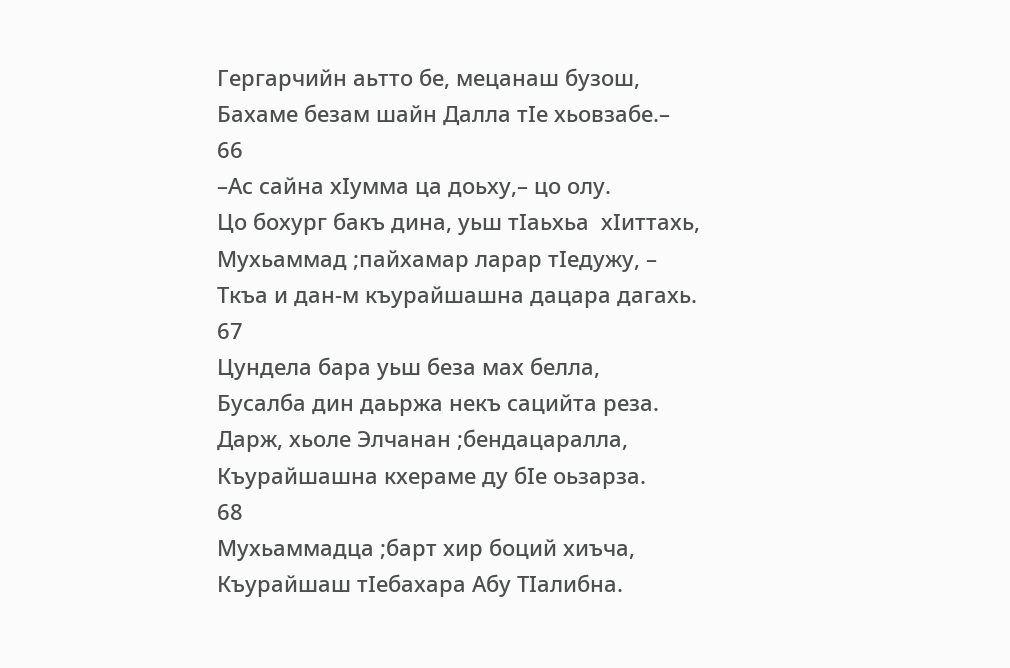Гергарчийн аьтто бе, мецанаш бузош,
Бахаме безам шайн Далла тIе хьовзабе.–
66
–Ас сайна хIумма ца доьху,– цо олу.
Цо бохург бакъ дина, уьш тIаьхьа  хIиттахь,
Мухьаммад ;пайхамар ларар тIедужу, –
Ткъа и дан-м къурайшашна дацара дагахь.
67
Цундела бара уьш беза мах белла,
Бусалба дин даьржа некъ сацийта реза.
Дарж, хьоле Элчанан ;бендацаралла,
Къурайшашна кхераме ду бIе оьзарза.
68
Мухьаммадца ;барт хир боций хиъча,
Къурайшаш тIебахара Абу ТIалибна.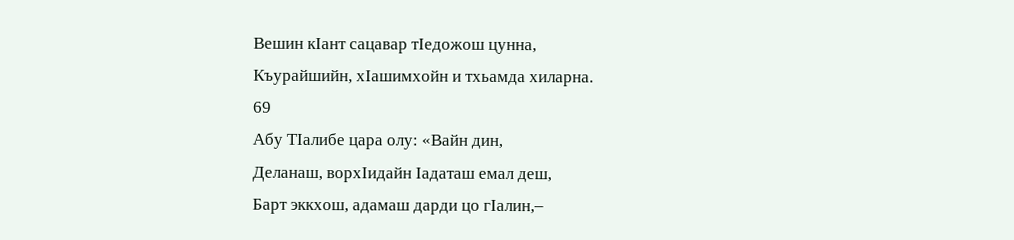Вешин кIант сацавар тIедожош цунна,
Къурайшийн, хIашимхойн и тхьамда хиларна.
69
Абу ТIалибе цара олу: «Вайн дин,
Деланаш, ворхIидайн Iадаташ емал деш,
Барт эккхош, адамаш дарди цо гIалин,–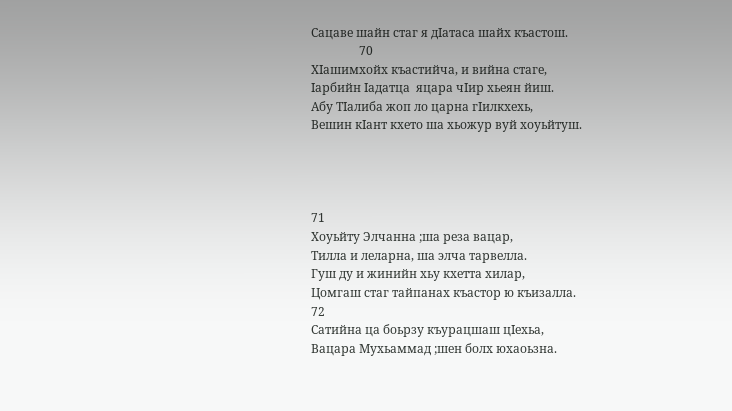Сацаве шайн стаг я дIатаса шайх къастош.
                70
ХIашимхойх къастийча, и вийна стаге,
Iарбийн Iадатца  яцара чIир хьеян йиш.
Абу ТIалиба жоп ло царна гIилкхехь,
Вешин кIант кхето ша хьожур вуй хоуьйтуш.




71
Хоуьйту Элчанна ;ша реза вацар,
Тилла и леларна, ша элча тарвелла.
Гуш ду и жинийн хьу кхетта хилар,
Цомгаш стаг тайпанах къастор ю къизалла.
72
Сатийна ца боьрзу къурацшаш цIехьа,
Вацара Мухьаммад ;шен болх юхаоьзна.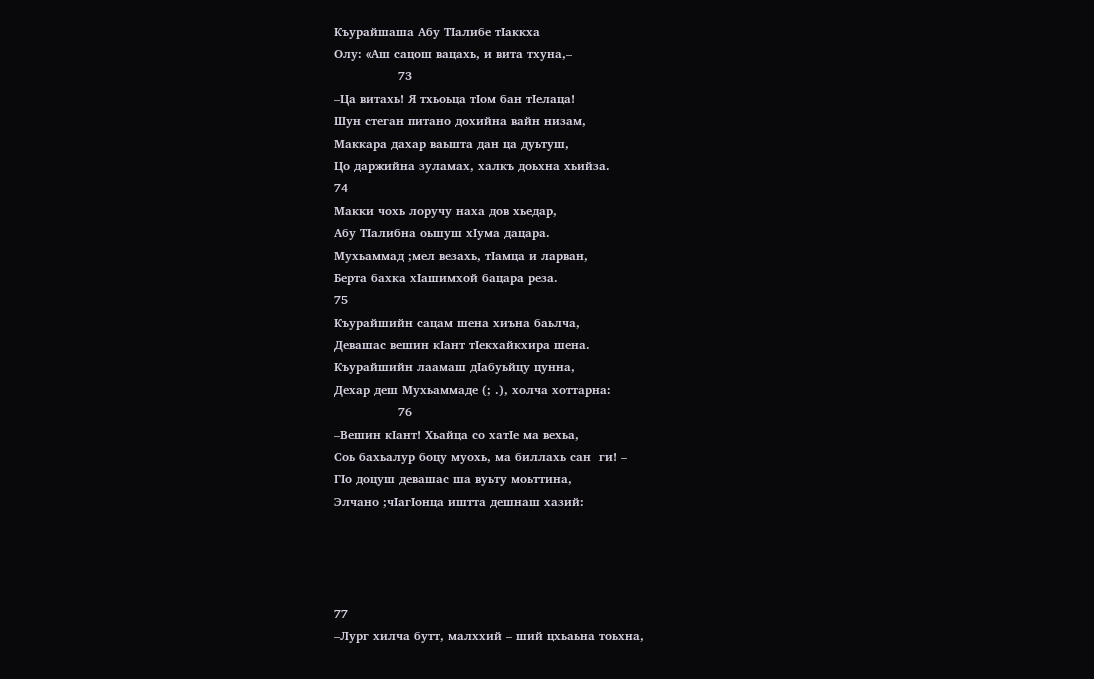Къурайшаша Абу ТIалибе тIаккха
Олу: «Аш сацош вацахь, и вита тхуна,–
                73
–Ца витахь! Я тхьоьца тIом бан тIелаца!
Шун стеган питано дохийна вайн низам,
Маккара дахар ваьшта дан ца дуьтуш,
Цо даржийна зуламах, халкъ доьхна хьийза.
74
Макки чохь лоручу наха дов хьедар,
Абу ТIалибна оьшуш хIума дацара.
Мухьаммад ;мел везахь, тIамца и ларван,
Берта бахка хIашимхой бацара реза.
75
Къурайшийн сацам шена хиъна баьлча,
Девашас вешин кIант тIекхайкхира шена.
Къурайшийн лаамаш дIабуьйцу цунна,
Дехар деш Мухьаммаде (; .), холча хоттарна:
                76
–Вешин кIант! Хьайца со хатIе ма вехьа,
Соь бахьалур боцу муохь, ма биллахь сан  ги! –
ГIо доцуш девашас ша вуьту моьттина,
Элчано ;чIагIонца иштта дешнаш хазий:




77
–Лург хилча бутт, малххий – ший цхьаьна тоьхна,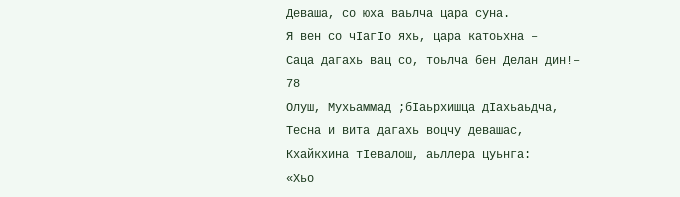Деваша, со юха ваьлча цара суна.
Я вен со чIагIо яхь, цара катоьхна –
Саца дагахь вац со, тоьлча бен Делан дин!–
78
Олуш, Мухьаммад ;бIаьрхишца дIахьаьдча,
Тесна и вита дагахь воцчу девашас,
Кхайкхина тIевалош, аьллера цуьнга:
«Хьо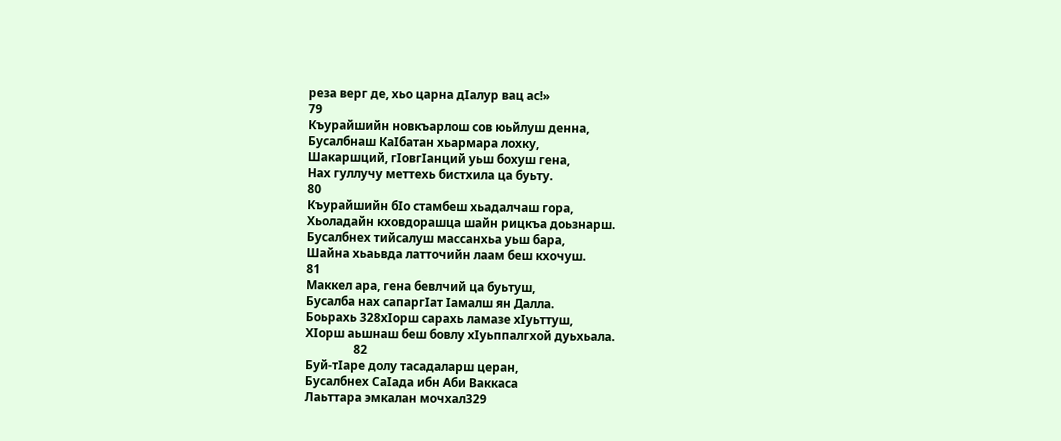реза верг де, хьо царна дIалур вац ас!»
79
Къурайшийн новкъарлош сов юьйлуш денна,
Бусалбнаш КаIбатан хьармара лохку,
Шакаршций, гIовгIанций уьш бохуш гена,
Нах гуллучу меттехь бистхила ца буьту.
80
Къурайшийн бIо стамбеш хьадалчаш гора,
Хьоладайн кховдорашца шайн рицкъа доьзнарш.
Бусалбнех тийсалуш массанхьа уьш бара,
Шайна хьаьвда латточийн лаам беш кхочуш.
81
Маккел ара, гена бевлчий ца буьтуш,
Бусалба нах сапаргIат Iамалш ян Далла.
Боьрахь 328хIорш сарахь ламазе хIуьттуш,
ХIорш аьшнаш беш бовлу хIуьппалгхой дуьхьала.
                82
Буй-тIаре долу тасадаларш церан,
Бусалбнех СаIада ибн Аби Ваккаса
Лаьттара эмкалан мочхал329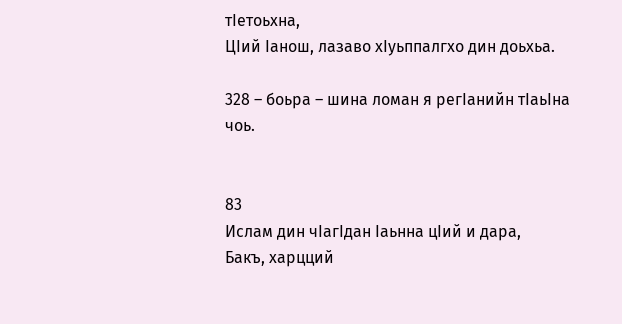тIетоьхна,
ЦIий Iанош, лазаво хIуьппалгхо дин доьхьа.

328 – боьра – шина ломан я регIанийн тIаьIна чоь.


83
Ислам дин чIагIдан Iаьнна цIий и дара,
Бакъ, харцций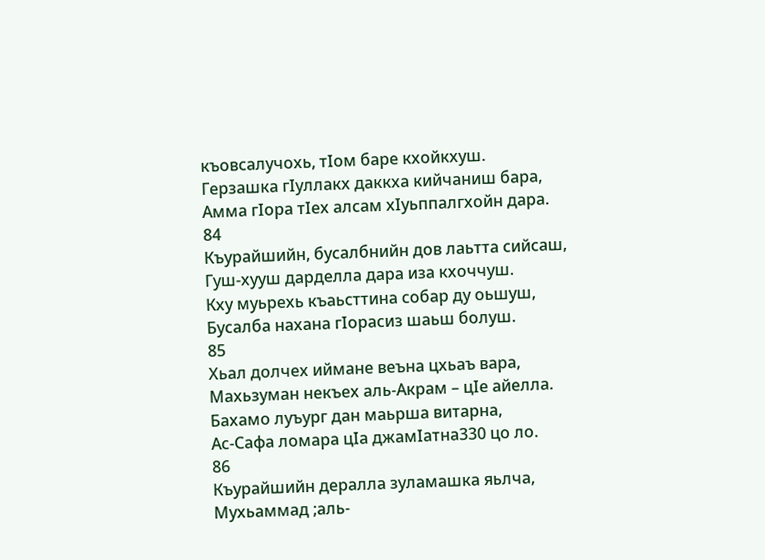къовсалучохь, тIом баре кхойкхуш.
Герзашка гIуллакх даккха кийчаниш бара,
Амма гIора тIех алсам хIуьппалгхойн дара.
84
Къурайшийн, бусалбнийн дов лаьтта сийсаш,
Гуш-хууш дарделла дара иза кхоччуш.
Кху муьрехь къаьсттина собар ду оьшуш,
Бусалба нахана гIорасиз шаьш болуш.
85
Хьал долчех иймане веъна цхьаъ вара,
Махьзуман некъех аль-Акрам – цIе айелла.
Бахамо луъург дан маьрша витарна,
Ас-Сафа ломара цIа джамIатна330 цо ло.
86
Къурайшийн дералла зуламашка яьлча,
Мухьаммад ;аль-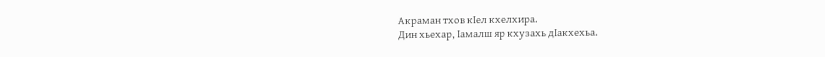Акраман тхов кIел кхелхира.
Дин хьехар, Iамалш яр кхузахь дIакхехьа.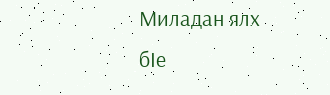Миладан ялх бIе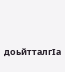доьйтталгIа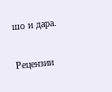шо и дара.


Рецензии